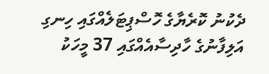ދެކުނު ކޮރެޔާގެ ހޮސްޕިޓަލެއްގައި ހިނގި އަލިފާނުގެ ހާދިސާއެއްގައި 37 މީހަކު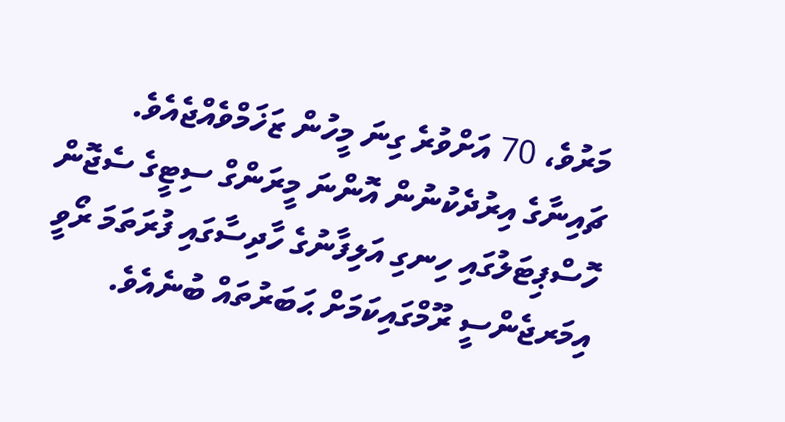މަރުވެ، 70 އަށްވުރެ ގިނަ މީހުން ޒަޚަމްވެއްޖެއެވެ.
ޗައިނާގެ އިރުދެކުނުން އޮންނަ މީރަންގް ސިޓީގެ ސެޖޮން ހޮސްޕިޓަލުގައި ހިނގި އަލިފާނުގެ ހާދިސާގައި ފުރަތަމަ ރޯވީ އިމަރޖެންސީ ރޫމްގައިކަމަށް ޙަބަރުތައް ބުނެއެވެ.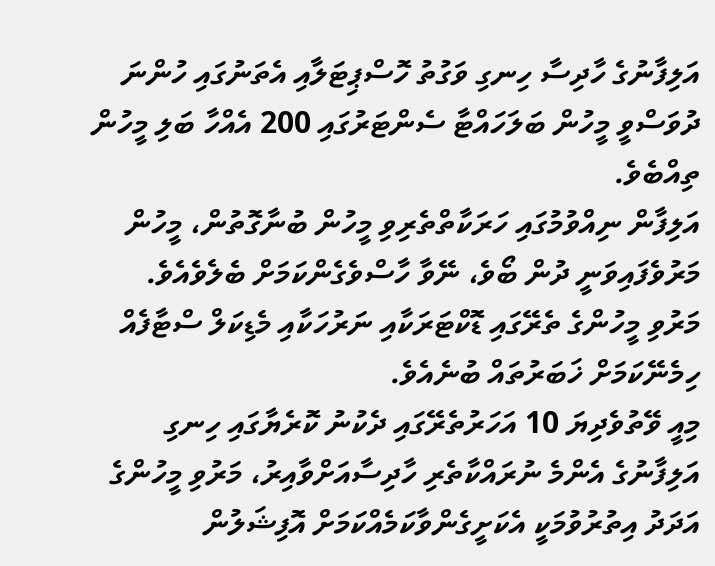އަލިފާނުގެ ހާދިސާ ހިނގި ވަގުތު ހޮސްޕިޓަލާއި އެތަނުގައި ހުންނަ ދުވަސްވީ މީހުން ބަލަހައްޓާ ސެންޓަރުގައި 200 އެއްހާ ބަލި މީހުން ތިއްބެވެ.
އަލިފާން ނިއްވުމުގައި ހަރަކާތްތެރިވި މީހުން ބުނާގޮތުން، މީހުން މަރުވެފައިވަނީ ދުން ބޯވެ، ނޭވާ ހާސްވެގެންކަމަށް ބެލެވެއެވެ. މަރުވި މީހުންގެ ތެރޭގައި ޑޮކްޓަރަކާއި ނަރުހަކާއި މެޑިކަލް ސްޓާފެއް ހިމެނޭކަމަށް ޚަބަރުތައް ބުނެއެވެ.
މިއީ ވޭތުވެދިޔަ 10 އަހަރުތެރޭގައި ދެކުނު ކޮރެޔާގައި ހިނގި އަލިފާނުގެ އެންމެ ނުރައްކާތެރި ހާދިސާއަށްވާއިރު، މަރުވި މީހުންގެ އަދަދު އިތުރުވުމަކީ އެކަށީގެންވާކަމެއްކަމަށް އޮފިޝަލުން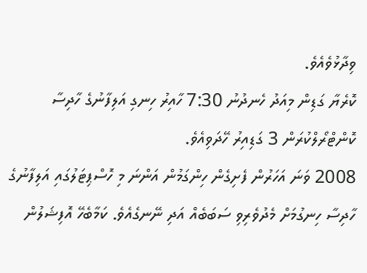ވިދާޅުވެއެވެ.
ކޮރެޔާ ގަޑިން މިއަދު ހެނދުނު 7:30 ހާއިރު ހިނގި އަލިފާނުގެ ހާދިސާ ކޮންޓްރޯލްކުރަން 3 ގަޑިއިރު ހޭދަވިއެވެ.
2008 ވަނަ އަހަރުން ފެށިގެން ހިންގަމުން އަންނަ މި ހޮސްޕިޓަލުގައި އަލިފާނުގެ ހާދިސާ ހިނގުމަށް މެދުވެރިވި ސަބަބެއް އަދި ނޭނގެއެވެ. ކަމާބެހޭ އޮފިޝަލުން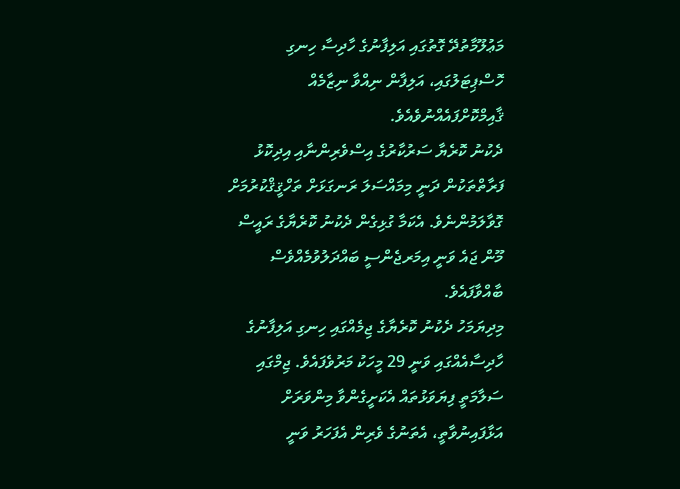މަޢުލޫމާތުދޭ ގޮތުގައި އަލިފާނުގެ ހާދިސާ ހިނގި ހޮސްޕިޓަލުގައި، އަލިފާން ނިއްވާ ނިޒާމެއް ޤާއިމްކޮށްފައެއްނުވެއެވެ.
ދެކުނު ކޮރެޔާ ސަރުކާރުގެ އިސްވެރިންނާއި އިދިކޮޅު ފަރާތްތަކުން ދަނީ މިމައްސަލަ ރަނގަޅަށް ތަހްޤީޤްކުރުމަށް ގޮވާލަމުންނެވެ. އެކަމާ ގުޅިގެން ދެކުނު ކޮރެޔާގެ ރައީސް މޫން ޖައެ ވަނީ އިމަރޖެންސީ ބައްދަލުވުމެއްވެސް ބާއްވާފައެވެ.
މިދިޔަމަހު ދެކުނު ކޮރެޔާގެ ޖިމެއްގައި ހިނގި އަލިފާނުގެ ހާދިސާއެއްގައި ވަނީ 29 މީހަކު މަރުވެފައެވެ. ޖިމްގައި ސަލާމަތީ ފިޔަވަޅުތައް އެކަށީގެންވާ މިންވަރަށް އަޅާފައިނުވާތީ، އެތަނުގެ ވެރިން އެފަހަރު ވަނީ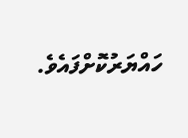ހައްޔަރުކޮށްފައެވެ.